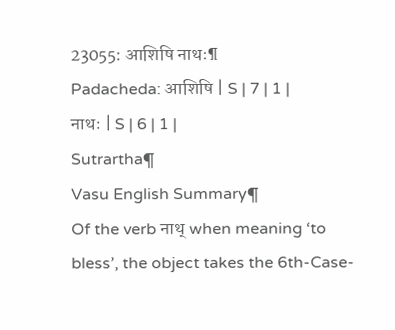23055: आशिषि नाथः¶
Padacheda: आशिषि | S | 7 | 1 |
नाथः | S | 6 | 1 |
Sutrartha¶
Vasu English Summary¶
Of the verb नाथ् when meaning ‘to bless’, the object takes the 6th-Case-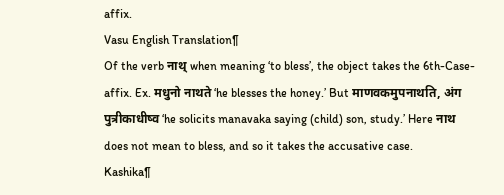affix.
Vasu English Translation¶
Of the verb नाथ् when meaning ‘to bless’, the object takes the 6th-Case-affix. Ex. मधुनो नाथते ‘he blesses the honey.’ But माणवकमुपनाथति, अंग पुत्रीकाधीष्व ‘he solicits manavaka saying (child) son, study.’ Here नाथ does not mean to bless, and so it takes the accusative case.
Kashika¶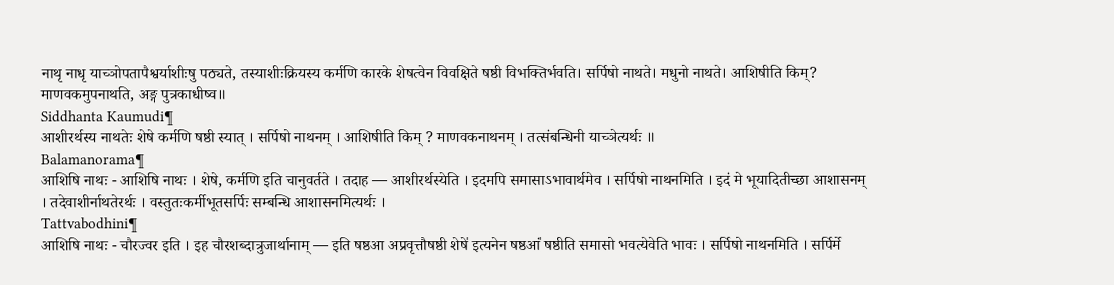नाथृ नाधृ याच्ञोपतापैश्वर्याशीःषु पठ्यते, तस्याशीःक्रियस्य कर्मणि कारके शेषत्वेन विवक्षिते षष्ठी विभक्तिर्भवति। सर्पिषो नाथते। मधुनो नाथते। आशिषीति किम्? माणवकमुपनाथति, अङ्ग पुत्रकाधीष्व॥
Siddhanta Kaumudi¶
आशीरर्थस्य नाथतेः शेषे कर्मणि षष्ठी स्यात् । सर्पिषो नाथनम् । आशिषीति किम् ? माणवकनाथनम् । तत्संबन्धिनी याच्ञेत्यर्थः ॥
Balamanorama¶
आशिषि नाथः - आशिषि नाथः । शेषे, कर्मणि इति चानुवर्तते । तदाह — आशीरर्थस्येति । इदमपि समासाऽभावार्थमेव । सर्पिषो नाथनमिति । इदं मे भूयादितीच्छा आशासनम् । तदेवाशीर्नाथतेरर्थः । वस्तुतःकर्मीभूतसर्पिः सम्बन्धि आशासनमित्यर्थः ।
Tattvabodhini¶
आशिषि नाथः - चौरज्वर इति । इह चौरशब्दात्रुजार्थानाम् — इति षष्ठआ अप्रवृत्तौषष्ठी शेषे॑ इत्यनेन षष्ठआं॑ षष्ठीति समासो भवत्येवेति भावः । सर्पिषो नाथनमिति । सर्पिर्मे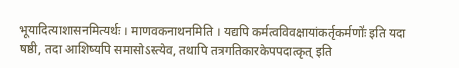भूयादित्याशासनमित्यर्थः । माणवकनाथनमिति । यद्यपि कर्मत्वविवक्षायांकर्तृकर्मणोः॑ इति यदा षष्ठी, तदा आशिष्यपि समासोऽस्त्येव, तथापि तत्रगतिकारकेपपदात्कृत् इति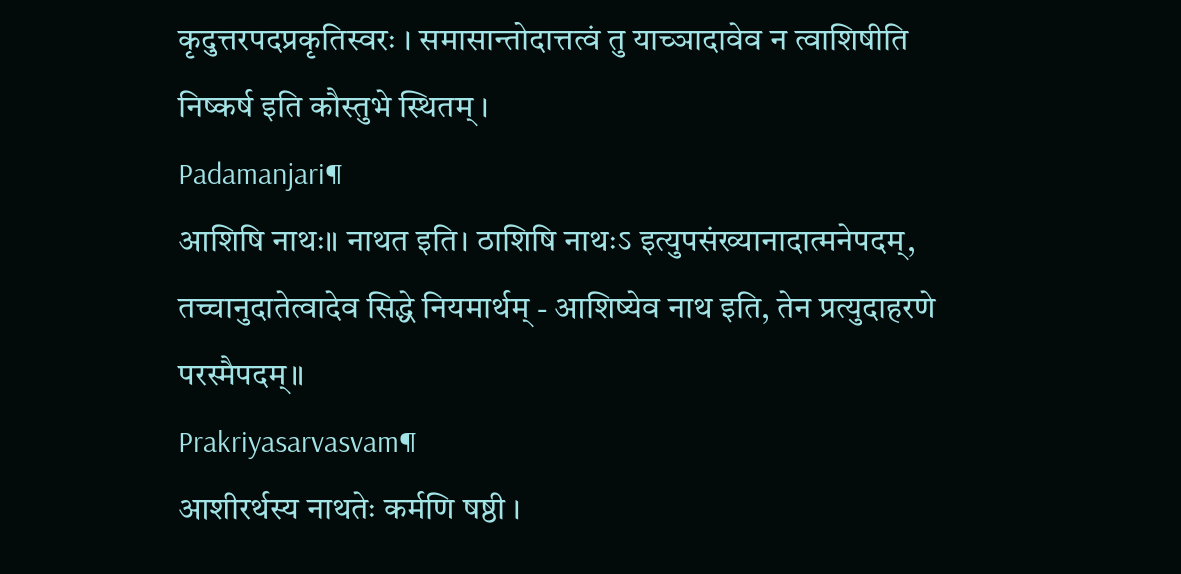कृदुत्तरपदप्रकृतिस्वरः । समासान्तोदात्तत्वं तु याच्ञादावेव न त्वाशिषीति निष्कर्ष इति कौस्तुभे स्थितम् ।
Padamanjari¶
आशिषि नाथः॥ नाथत इति। ठाशिषि नाथःऽ इत्युपसंख्यानादात्मनेपदम्, तच्चानुदातेत्वादेव सिद्धे नियमार्थम् - आशिष्येव नाथ इति, तेन प्रत्युदाहरणे परस्मैपदम्॥
Prakriyasarvasvam¶
आशीरर्थस्य नाथतेः कर्मणि षष्ठी ।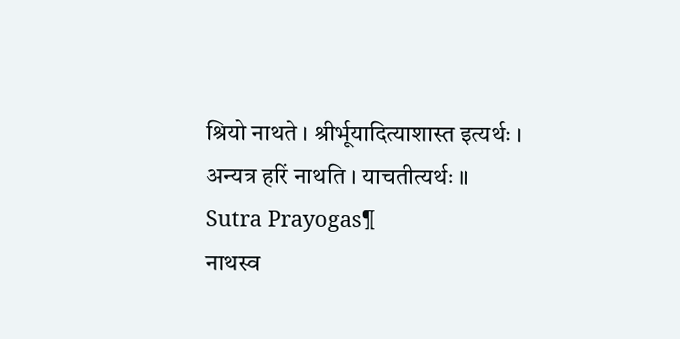श्रियो नाथते । श्रीर्भूयादित्याशास्त इत्यर्थः । अन्यत्र हरिं नाथति । याचतीत्यर्थः ॥
Sutra Prayogas¶
नाथस्व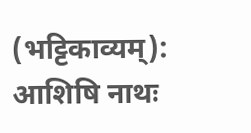(भट्टिकाव्यम्): आशिषि नाथः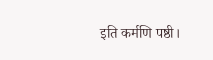इति कर्मणि पष्ठी।